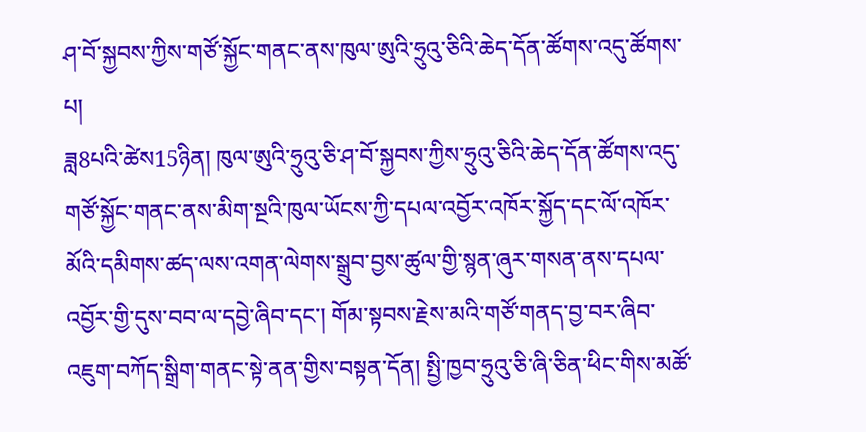ཤ་བོ་སྐྱབས་ཀྱིས་གཙོ་སྐྱོང་གནང་ནས་ཁུལ་ཨུའི་ཧྲུའུ་ཅིའི་ཆེད་དོན་ཚོགས་འདུ་ཚོགས་པ།
ཟླ8པའི་ཚེས15ཉིན། ཁུལ་ཨུའི་ཧྲུའུ་ཅི་ཤ་བོ་སྐྱབས་ཀྱིས་ཧྲུའུ་ཅིའི་ཆེད་དོན་ཚོགས་འདུ་གཙོ་སྐྱོང་གནང་ནས་མིག་སྔའི་ཁུལ་ཡོངས་ཀྱི་དཔལ་འབྱོར་འཁོར་སྐྱོད་དང་ལོ་འཁོར་མོའི་དམིགས་ཚད་ལས་འགན་ལེགས་སྒྲུབ་བྱས་ཚུལ་གྱི་སྙན་ཞུར་གསན་ནས་དཔལ་འབྱོར་གྱི་དུས་བབ་ལ་དབྱེ་ཞིབ་དང་། གོམ་སྟབས་རྗེས་མའི་གཙོ་གནད་བྱ་བར་ཞིབ་འཇུག་བཀོད་སྒྲིག་གནང་སྟེ་ནན་གྱིས་བསྟན་དོན། སྤྱི་ཁྱབ་ཧྲུའུ་ཅི་ཞི་ཅིན་ཕིང་གིས་མཚོ་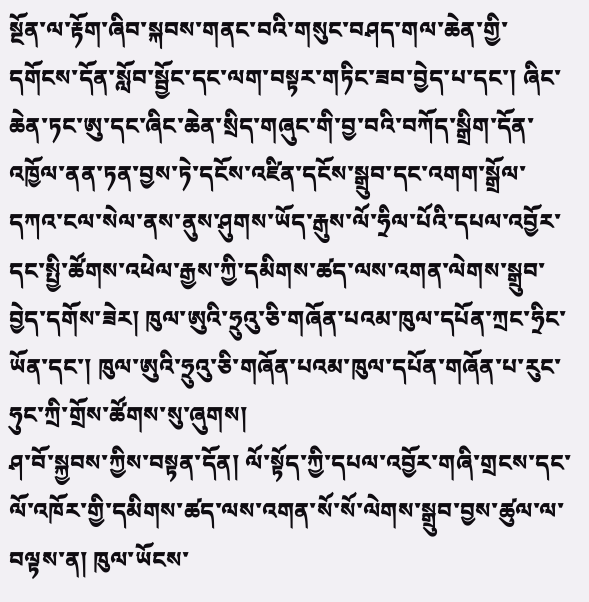སྔོན་ལ་རྟོག་ཞིབ་སྐབས་གནང་བའི་གསུང་བཤད་གལ་ཆེན་གྱི་དགོངས་དོན་སློབ་སྦྱོང་དང་ལག་བསྟར་གཏིང་ཟབ་བྱེད་པ་དང་། ཞིང་ཆེན་ཏང་ཨུ་དང་ཞིང་ཆེན་སྲིད་གཞུང་གི་བྱ་བའི་བཀོད་སྒྲིག་དོན་འཁྱོལ་ནན་ཏན་བྱས་ཏེ་དངོས་འཛིན་དངོས་སྒྲུབ་དང་འགག་སྒྲོལ་དཀའ་ངལ་སེལ་ནས་ནུས་ཤུགས་ཡོད་རྒུས་ལོ་ཧྲིལ་པོའི་དཔལ་འབྱོར་དང་སྤྱི་ཚོགས་འཕེལ་རྒྱས་ཀྱི་དམིགས་ཚད་ལས་འགན་ལེགས་སྒྲུབ་བྱེད་དགོས་ཟེར། ཁུལ་ཨུའི་ཧྲུའུ་ཅི་གཞོན་པའམ་ཁུལ་དཔོན་ཀྲང་ཧྲིང་ཡོན་དང་། ཁུལ་ཨུའི་ཧྲུའུ་ཅི་གཞོན་པའམ་ཁུལ་དཔོན་གཞོན་པ་རུང་ཧུང་ཀྲི་གྲོས་ཚོགས་སུ་ཞུགས།
ཤ་བོ་སྐྱབས་ཀྱིས་བསྟན་དོན། ལོ་སྟོད་ཀྱི་དཔལ་འབྱོར་གཞི་གྲངས་དང་ལོ་འཁོར་གྱི་དམིགས་ཚད་ལས་འགན་སོ་སོ་ལེགས་སྒྲུབ་བྱས་ཚུལ་ལ་བལྟས་ན། ཁུལ་ཡོངས་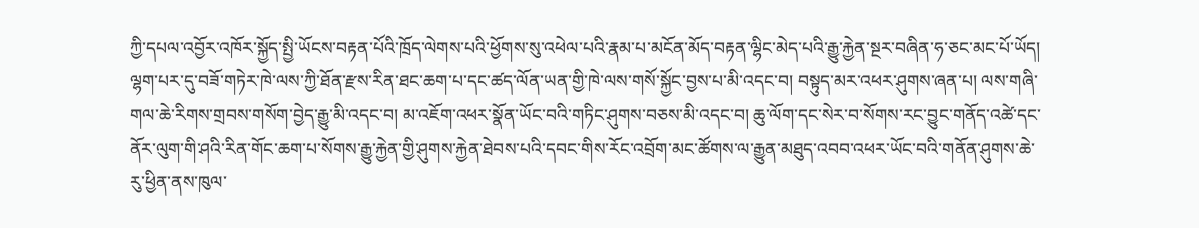ཀྱི་དཔལ་འབྱོར་འཁོར་སྐྱོད་སྤྱི་ཡོངས་བརྟན་པོའི་ཁྲོད་ལེགས་པའི་ཕྱོགས་སུ་འཕེལ་པའི་རྣམ་པ་མངོན་མོད་བརྟན་ལྷིང་མེད་པའི་རྒྱུ་རྐྱེན་སྔར་བཞིན་ཧ་ཅང་མང་པོ་ཡོད། ལྷག་པར་དུ་བཟོ་གཏེར་ཁེ་ལས་ཀྱི་ཐོན་རྫས་རིན་ཐང་ཆག་པ་དང་ཚད་ལོན་ཡན་གྱི་ཁེ་ལས་གསོ་སྐྱོང་བྱས་པ་མི་འདང་བ། བསྟུད་མར་འཕར་ཤུགས་ཞན་པ། ལས་གཞི་གལ་ཆེ་རིགས་གྲབས་གསོག་བྱེད་རྒྱུ་མི་འདང་བ། མ་འཇོག་འཕར་སྣོན་ཡོང་བའི་གཏིང་ཤུགས་བཅས་མི་འདང་བ། ཆུ་ལོག་དང་སེར་བ་སོགས་རང་བྱུང་གནོད་འཚེ་དང་ནོར་ལུག་གི་ཤའི་རིན་གོང་ཆག་པ་སོགས་རྒྱུ་རྐྱེན་གྱི་ཤུགས་རྐྱེན་ཐེབས་པའི་དབང་གིས་རོང་འབྲོག་མང་ཚོགས་ལ་རྒྱུན་མཐུད་འབབ་འཕར་ཡོང་བའི་གནོན་ཤུགས་ཆེ་རུ་ཕྱིན་ནས་ཁུལ་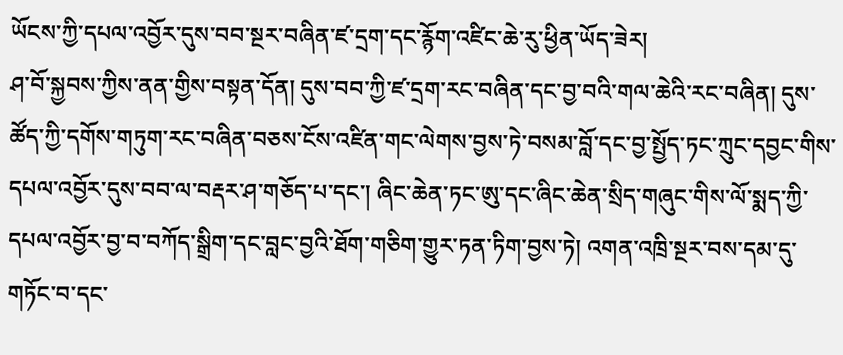ཡོངས་ཀྱི་དཔལ་འབྱོར་དུས་བབ་སྔར་བཞིན་ཛ་དྲག་དང་རྙོག་འཛིང་ཆེ་རུ་ཕྱིན་ཡོད་ཟེར།
ཤ་བོ་སྐྱབས་ཀྱིས་ནན་གྱིས་བསྟན་དོན། དུས་བབ་ཀྱི་ཛ་དྲག་རང་བཞིན་དང་བྱ་བའི་གལ་ཆེའི་རང་བཞིན། དུས་ཚོད་ཀྱི་དགོས་གཏུག་རང་བཞིན་བཅས་ངོས་འཛིན་གང་ལེགས་བྱས་ཏེ་བསམ་བློ་དང་བྱ་སྤྱོད་ཏང་ཀྲུང་དབྱང་གིས་དཔལ་འབྱོར་དུས་བབ་ལ་བརྡར་ཤ་གཅོད་པ་དང་། ཞིང་ཆེན་ཏང་ཨུ་དང་ཞིང་ཆེན་སྲིད་གཞུང་གིས་ལོ་སྨད་ཀྱི་དཔལ་འབྱོར་བྱ་བ་བཀོད་སྒྲིག་དང་བླང་བྱའི་ཐོག་གཅིག་གྱུར་ཏན་ཏིག་བྱས་ཏེ། འགན་འཁྲི་སྔར་བས་དམ་དུ་གཏོང་བ་དང་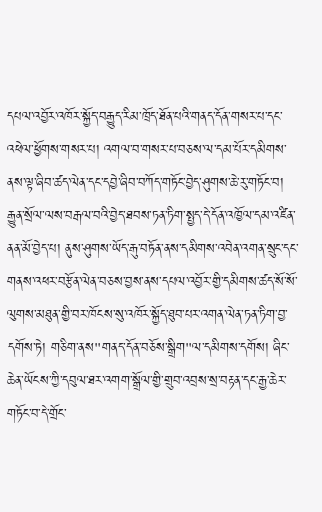དཔལ་འབྱོར་འཁོར་སྐྱོད་བརྒྱུད་རིམ་ཁྲོད་ཐོན་པའི་གནད་དོན་གསར་པ་དང་འཕེལ་ཕྱོགས་གསར་པ། འགལ་བ་གསར་པ་བཅས་ལ་དམ་པོར་དམིགས་ནས་ལྟ་ཞིབ་ཚད་ལེན་དང་དབྱེ་ཞིབ་བཀོད་གཏོང་བྱེད་ཤུགས་ཆེ་རུ་གཏོང་བ། རྒྱུན་སྲོལ་ལས་བརྒལ་བའི་བྱེད་ཐབས་ཏན་ཏིག་སྤྱད་དེ་དོན་འཁྱོལ་དམ་འཛིན་ནན་མོ་བྱེད་པ། ནུས་ཤུགས་ཡོད་རྒུ་བཏོན་ནས་དམིགས་འབེན་འགན་སྲུང་དང་གནས་འཕར་བརྩོན་ལེན་བཅས་བྱས་ནས་དཔལ་འབྱོར་གྱི་དམིགས་ཚད་སོ་སོ་ལུགས་མཐུན་གྱི་བར་ཁོངས་སུ་འཁོར་སྐྱོད་ཐུབ་པར་འགན་ལེན་ཏན་ཏིག་བྱ་དགོས་ཏེ། གཅིག་ནས"གནད་དོན་བཅོས་སྒྲིག"ལ་དམིགས་དགོས། ཞིང་ཆེན་ཡོངས་ཀྱི་དབུལ་ཐར་འགག་སྒྲོལ་གྱི་གྲུབ་འབྲས་སྲ་བརྟན་དང་རྒྱ་ཆེར་གཏོང་བ་དེ་གྲོང་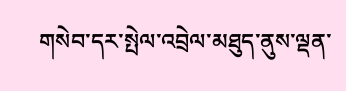གསེབ་དར་སྤེལ་འབྲེལ་མཐུད་ནུས་ལྡན་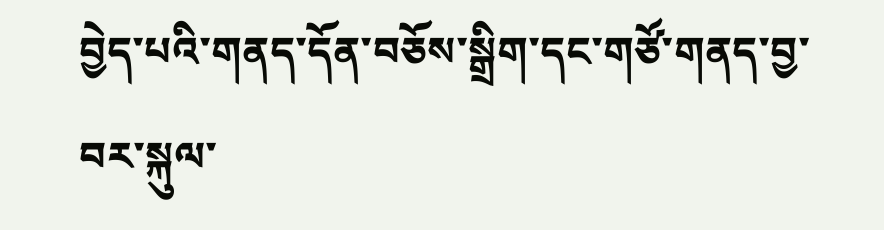བྱེད་པའི་གནད་དོན་བཅོས་སྒྲིག་དང་གཙོ་གནད་བྱ་བར་སྐུལ་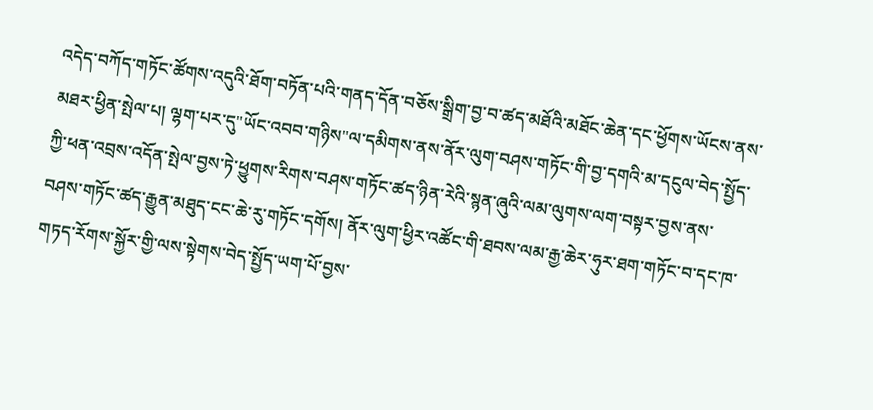འདེད་བཀོད་གཏོང་ཚོགས་འདུའི་ཐོག་བཏོན་པའི་གནད་དོན་བཅོས་སྒྲིག་བྱ་བ་ཚད་མཐོའི་མཐོང་ཆེན་དང་ཕྱོགས་ཡོངས་ནས་མཐར་ཕྱིན་སྤེལ་པ། ལྷག་པར་དུ"ཡོང་འབབ་གཉིས"ལ་དམིགས་ནས་ནོར་ལུག་བཤས་གཏོང་གི་བྱ་དགའི་མ་དངུལ་བེད་སྤྱོད་ཀྱི་ཕན་འབྲས་འདོན་སྤེལ་བྱས་ཏེ་ཕྱུགས་རིགས་བཤས་གཏོང་ཚད་ཉིན་རེའི་སྙན་ཞུའི་ལམ་ལུགས་ལག་བསྟར་བྱས་ནས་བཤས་གཏོང་ཚད་རྒྱུན་མཐུད་ངང་ཆེ་རུ་གཏོང་དགོས། ནོར་ལུག་ཕྱིར་འཚོང་གི་ཐབས་ལམ་རྒྱ་ཆེར་ཧུར་ཐག་གཏོང་བ་དང་ཁ་གཏད་རོགས་སྐྱོར་གྱི་ལས་སྟེགས་བེད་སྤྱོད་ཡག་པོ་བྱས་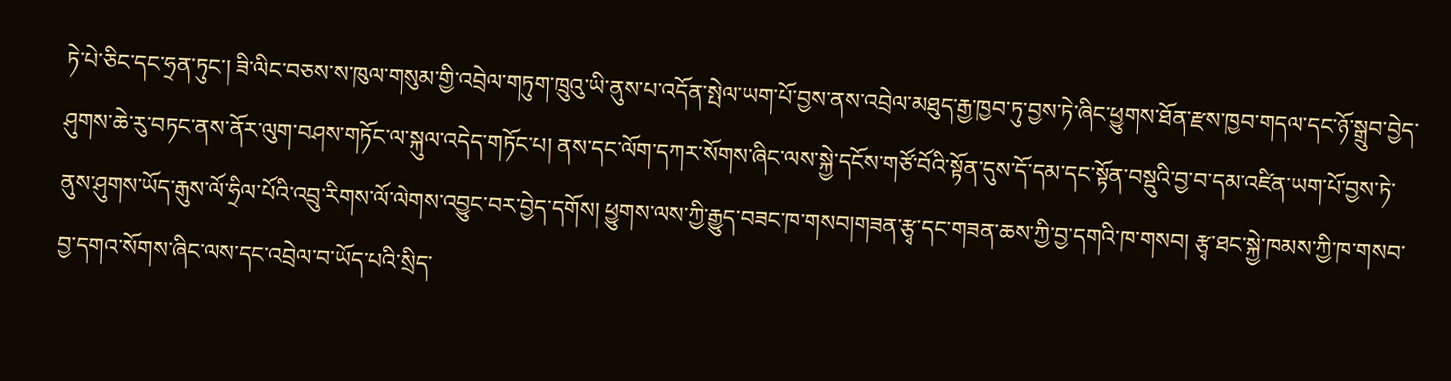ཏེ་པེ་ཅིང་དང་ཧྲན་ཏུང་། ཟི་ལིང་བཅས་ས་ཁུལ་གསུམ་གྱི་འབྲེལ་གཏུག་ཁྲུའུ་ཡི་ནུས་པ་འདོན་སྤེལ་ཡག་པོ་བྱས་ནས་འབྲེལ་མཐུད་རྒྱ་ཁྱབ་ཏུ་བྱས་ཏེ་ཞིང་ཕྱུགས་ཐོན་རྫས་ཁྱབ་གདལ་དང་ཉོ་སྒྲུབ་བྱེད་ཤུགས་ཆེ་རུ་བཏང་ནས་ནོར་ལུག་བཤས་གཏོང་ལ་སྐུལ་འདེད་གཏོང་པ། ནས་དང་ལོག་དཀར་སོགས་ཞིང་ལས་སྐྱེ་དངོས་གཙོ་བོའི་སྟོན་དུས་དོ་དམ་དང་སྟོན་བསྡུའི་བྱ་བ་དམ་འཛིན་ཡག་པོ་བྱས་ཏེ་ནུས་ཤུགས་ཡོད་རྒུས་ལོ་ཧྲིལ་པོའི་འབྲུ་རིགས་ལོ་ལེགས་འབྱུང་བར་བྱེད་དགོས། ཕྱུགས་ལས་ཀྱི་རྒྱུད་བཟང་ཁ་གསབ།གཟན་རྩྭ་དང་གཟན་ཆས་ཀྱི་བྱ་དགའི་ཁ་གསབ། རྩྭ་ཐང་སྐྱེ་ཁམས་ཀྱི་ཁ་གསབ་བྱ་དགའ་སོགས་ཞིང་ལས་དང་འབྲེལ་བ་ཡོད་པའི་སྲིད་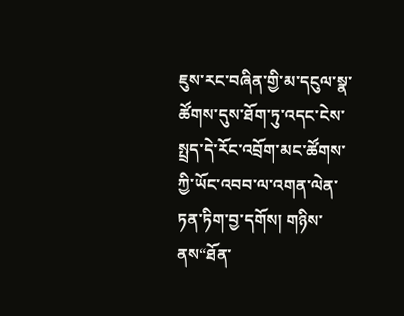ཇུས་རང་བཞིན་གྱི་མ་དངུལ་སྣ་ཚོགས་དུས་ཐོག་ཏུ་འདང་ངེས་སྤྲད་དེ་རོང་འབྲོག་མང་ཚོགས་ཀྱི་ཡོང་འབབ་ལ་འགན་ལེན་ཏན་ཏིག་བྱ་དགོས། གཉིས་ནས“ཐོན་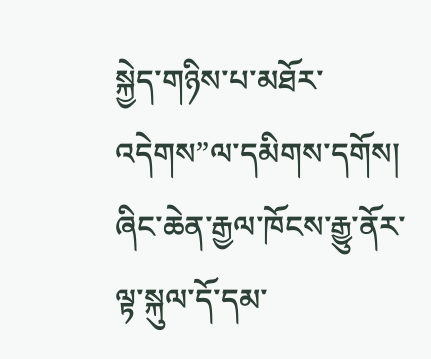སྐྱེད་གཉིས་པ་མཐོར་འདེགས”ལ་དམིགས་དགོས། ཞིང་ཆེན་རྒྱལ་ཁོངས་རྒྱུ་ནོར་ལྟ་སྐུལ་དོ་དམ་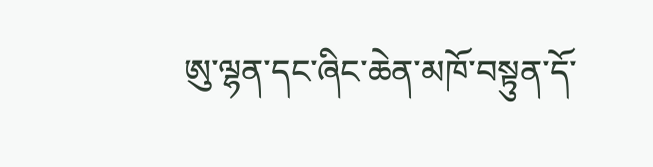ཨུ་ལྷན་དང་ཞིང་ཆེན་མཁོ་བསྟུན་དོ་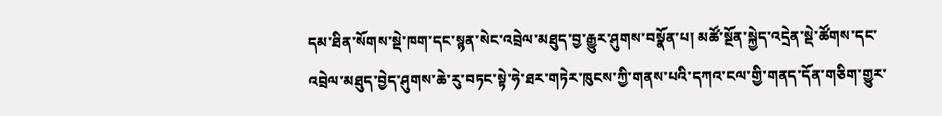དམ་ཐིན་སོགས་སྡེ་ཁག་དང་སྙན་སེང་འབྲེལ་མཐུད་བྱ་རྒྱུར་ཤུགས་བསྣོན་པ། མཚོ་སྔོན་སྐྱེད་འདྲེན་སྡེ་ཚོགས་དང་འབྲེལ་མཐུད་བྱེད་ཤུགས་ཆེ་རུ་བཏང་སྟེ་ཧེ་ཐར་གཏེར་ཁུངས་ཀྱི་གནས་པའི་དཀའ་ངལ་གྱི་གནད་དོན་གཅིག་གྱུར་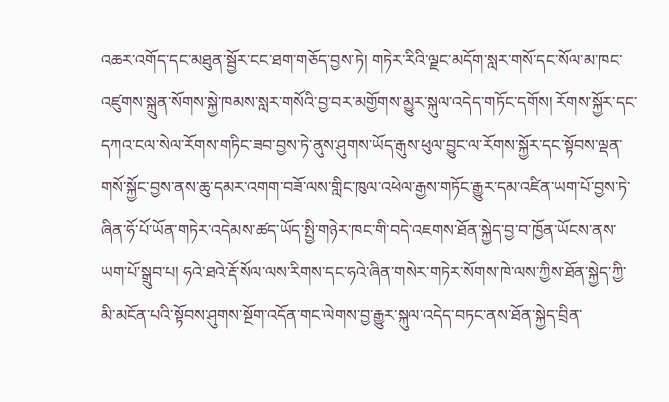འཆར་འགོད་དང་མཐུན་སྦྱོར་ངང་ཐག་གཅོད་བྱས་ཏེ། གཏེར་རིའི་ལྗང་མདོག་སླར་གསོ་དང་སོལ་མ་ཁང་འཛུགས་སྐྲུན་སོགས་སྐྱེ་ཁམས་སླར་གསོའི་བྱ་བར་མགྱོགས་མྱུར་སྐུལ་འདེད་གཏོང་དགོས། རོགས་སྐྱོར་དང་དཀའ་ངལ་སེལ་རོགས་གཏིང་ཟབ་བྱས་ཏེ་ནུས་ཤུགས་ཡོད་རྒུས་ཕུལ་བྱུང་ལ་རོགས་སྐྱོར་དང་སྟོབས་ལྡན་གསོ་སྐྱོང་བྱས་ནས་ཆུ་དམར་འགག་བཟོ་ལས་གླིང་ཁུལ་འཕེལ་རྒྱས་གཏོང་རྒྱུར་དམ་འཛིན་ཡག་པོ་བྱས་ཏེ་ཞིན་ཧོ་པོ་ཡོན་གཏེར་འདེམས་ཚད་ཡོད་སྤྱི་གཉེར་ཁང་གི་བདེ་འཇགས་ཐོན་སྐྱེད་བྱ་བ་ཁྱོན་ཡོངས་ནས་ཡག་པོ་སྒྲུབ་པ། ཧའེ་ཐའེ་རྡོ་སོལ་ལས་རིགས་དང་ཧའེ་ཞིན་གསེར་གཏེར་སོགས་ཁེ་ལས་ཀྱིས་ཐོན་སྐྱེད་ཀྱི་མི་མངོན་པའི་སྟོབས་ཤུགས་སྔོག་འདོན་གང་ལེགས་བྱ་རྒྱུར་སྐུལ་འདེད་བཏང་ནས་ཐོན་སྐྱེད་བྲིན་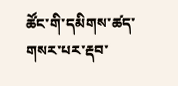ཚོང་གི་དམིགས་ཚད་གསར་པར་རྡབ་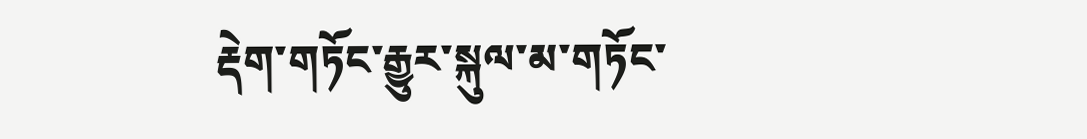རྡེག་གཏོང་རྒྱུར་སྐུལ་མ་གཏོང་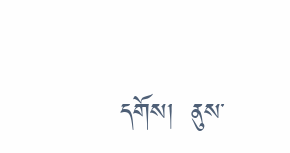དགོས།  ནུས་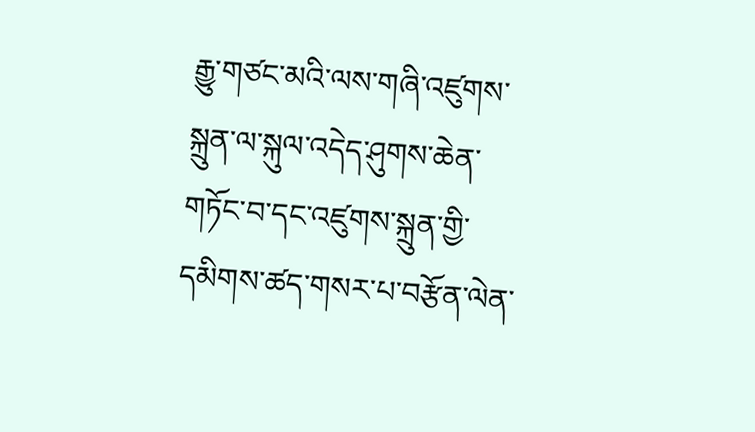རྒྱུ་གཙང་མའི་ལས་གཞི་འཛུགས་སྐྲུན་ལ་སྐུལ་འདེད་ཤུགས་ཆེན་གཏོང་བ་དང་འཛུགས་སྐྲུན་གྱི་དམིགས་ཚད་གསར་པ་བརྩོན་ལེན་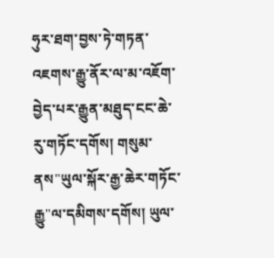ཧུར་ཐག་བྱས་ཏེ་གཏན་འཇགས་རྒྱུ་ནོར་ལ་མ་འཇོག་བྱེད་པར་རྒྱུན་མཐུད་ངང་ཆེ་རུ་གཏོང་དགོས། གསུམ་ནས"ཡུལ་སྐོར་རྒྱ་ཆེར་གཏོང་རྒྱུ"ལ་དམིགས་དགོས། ཡུལ་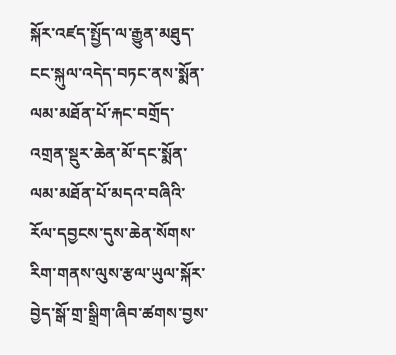སྐོར་འཛད་སྤྱོད་ལ་རྒྱུན་མཐུད་ངང་སྐུལ་འདེད་བཏང་ནས་སྨོན་ལམ་མཐོན་པོ་རྐང་བགྲོད་འགྲན་སྡུར་ཆེན་མོ་དང་སྨོན་ལམ་མཐོན་པོ་མདའ་བཞིའི་རོལ་དབྱངས་དུས་ཆེན་སོགས་རིག་གནས་ལུས་རྩལ་ཡུལ་སྐོར་བྱེད་སྒོ་གྲ་སྒྲིག་ཞིབ་ཚགས་བྱས་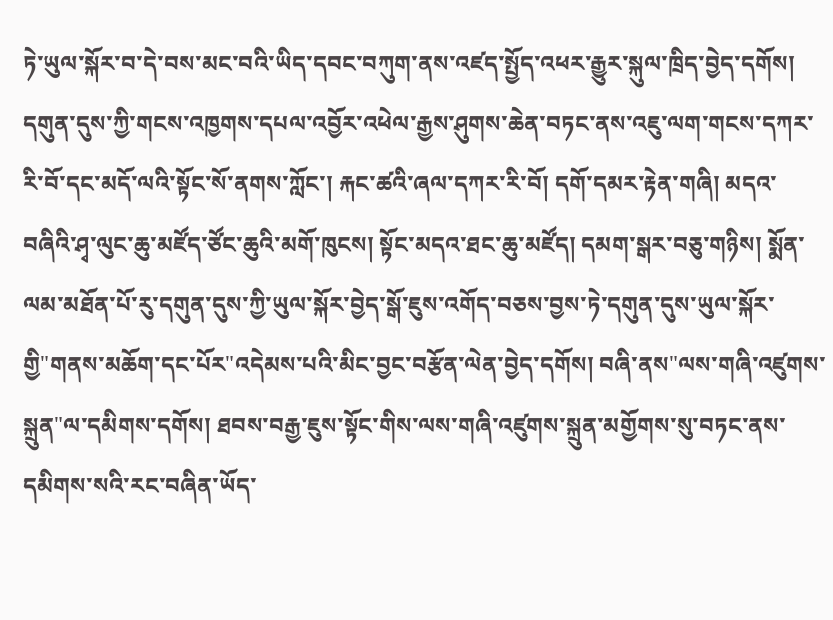ཏེ་ཡུལ་སྐོར་བ་དེ་བས་མང་བའི་ཡིད་དབང་བཀུག་ནས་འཛད་སྤྱོད་འཕར་རྒྱུར་སྐུལ་ཁྲིད་བྱེད་དགོས། དགུན་དུས་ཀྱི་གངས་འཁྱགས་དཔལ་འབྱོར་འཕེལ་རྒྱས་ཤུགས་ཆེན་བཏང་ནས་འཇུ་ལག་གངས་དཀར་རི་བོ་དང་མདོ་ལའི་སྟོང་སོ་ནགས་ཀློང་། རྐང་ཚའི་ཞལ་དཀར་རི་བོ། དགོ་དམར་རྟེན་གཞི། མདའ་བཞིའི་ཤྭ་ལུང་ཆུ་མཛོད་ཙོང་ཆུའི་མགོ་ཁུངས། སྟོང་མདའ་ཐང་ཆུ་མཛོད། དམག་སྒར་བཅུ་གཉིས། སྨོན་ལམ་མཐོན་པོ་རུ་དགུན་དུས་ཀྱི་ཡུལ་སྐོར་བྱེད་སྒོ་ཇུས་འགོད་བཅས་བྱས་ཏེ་དགུན་དུས་ཡུལ་སྐོར་གྱི"གནས་མཆོག་དང་པོར"འདེམས་པའི་མིང་བྱང་བརྩོན་ལེན་བྱེད་དགོས། བཞི་ནས"ལས་གཞི་འཛུགས་སྐྲུན"ལ་དམིགས་དགོས། ཐབས་བརྒྱ་ཇུས་སྟོང་གིས་ལས་གཞི་འཛུགས་སྐྲུན་མགྱོགས་སུ་བཏང་ནས་དམིགས་སའི་རང་བཞིན་ཡོད་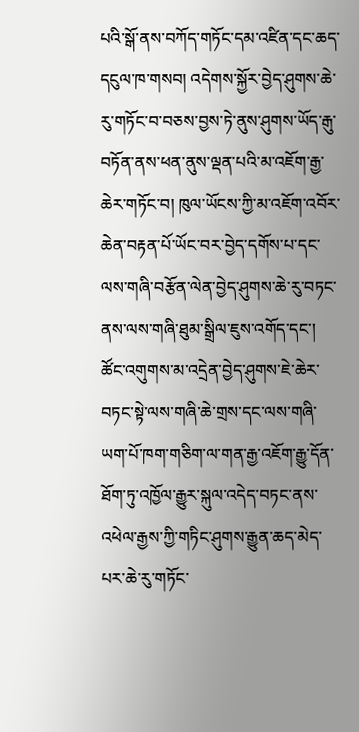པའི་སྒོ་ནས་བཀོད་གཏོང་དམ་འཛིན་དང་ཆད་དངུལ་ཁ་གསབ། འདེགས་སྐྱོར་བྱེད་ཤུགས་ཆེ་རུ་གཏོང་བ་བཅས་བྱས་ཏེ་ནུས་ཤུགས་ཡོད་རྒུ་བཏོན་ནས་ཕན་ནུས་ལྡན་པའི་མ་འཇོག་རྒྱ་ཆེར་གཏོང་བ། ཁུལ་ཡོངས་ཀྱི་མ་འཇོག་འབོར་ཆེན་བརྟན་པོ་ཡོང་བར་བྱེད་དགོས་པ་དང་ལས་གཞི་བརྩོན་ལེན་བྱེད་ཤུགས་ཆེ་རུ་བཏང་ནས་ལས་གཞི་ཐུམ་སྒྲིལ་ཇུས་འགོད་དང་། ཚོང་འགུགས་མ་འདྲེན་བྱེད་ཤུགས་ཇེ་ཆེར་བཏང་སྟེ་ལས་གཞི་ཆེ་གྲས་དང་ལས་གཞི་ཡག་པོ་ཁག་གཅིག་ལ་གན་རྒྱ་འཇོག་རྒྱུ་དོན་ཐོག་ཏུ་འཁྱོལ་རྒྱུར་སྐུལ་འདེད་བཏང་ནས་འཕེལ་རྒྱས་ཀྱི་གཏིང་ཤུགས་རྒྱུན་ཆད་མེད་པར་ཆེ་རུ་གཏོང་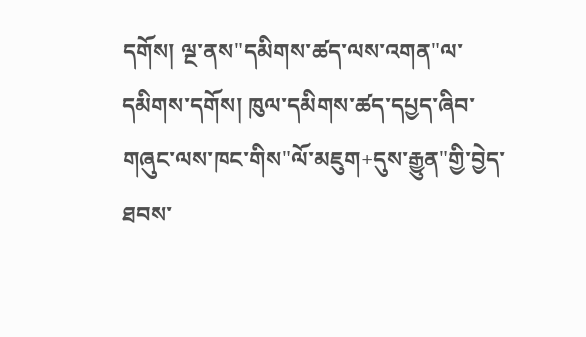དགོས། ལྔ་ནས"དམིགས་ཚད་ལས་འགན"ལ་དམིགས་དགོས། ཁུལ་དམིགས་ཚད་དཔྱད་ཞིབ་གཞུང་ལས་ཁང་གིས"ལོ་མཇུག+དུས་རྒྱུན"གྱི་བྱེད་ཐབས་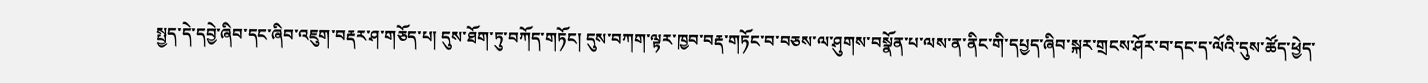སྤྱད་དེ་དབྱེ་ཞིབ་དང་ཞིབ་འཇུག་བརྡར་ཤ་གཅོད་པ། དུས་ཐོག་ཏུ་བཀོད་གཏོང། དུས་བཀག་ལྟར་ཁྱབ་བརྡ་གཏོང་བ་བཅས་ལ་ཤུགས་བསྣོན་པ་ལས་ན་ནིང་གི་དཔྱད་ཞིབ་སྐར་གྲངས་ཤོར་བ་དང་ད་ལོའི་དུས་ཚོད་ཕྱེད་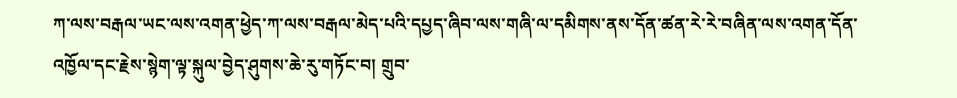ཀ་ལས་བརྒལ་ཡང་ལས་འགན་ཕྱེད་ཀ་ལས་བརྒལ་མེད་པའི་དཔྱད་ཞིབ་ལས་གཞི་ལ་དམིགས་ནས་དོན་ཚན་རེ་རེ་བཞིན་ལས་འགན་དོན་འཁྱོལ་དང་རྗེས་སྙེག་ལྟ་སྐུལ་བྱེད་ཤུགས་ཆེ་རུ་གཏོང་བ། གྲུབ་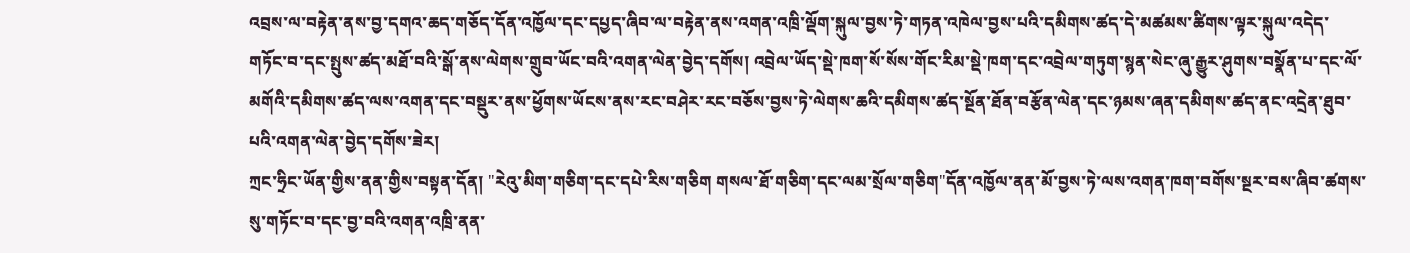འབྲས་ལ་བརྟེན་ནས་བྱ་དགའ་ཆད་གཅོད་དོན་འཁྱོལ་དང་དཔྱད་ཞིབ་ལ་བརྟེན་ནས་འགན་འཁྲི་ལྡོག་སྐུལ་བྱས་ཏེ་གཏན་འཁེལ་བྱས་པའི་དམིགས་ཚད་དེ་མཚམས་ཚིགས་ལྟར་སྐུལ་འདེད་གཏོང་བ་དང་སྤུས་ཚད་མཐོ་བའི་སྒོ་ནས་ལེགས་གྲུབ་ཡོང་བའི་འགན་ལེན་བྱེད་དགོས། འབྲེལ་ཡོད་སྡེ་ཁག་སོ་སོས་གོང་རིམ་སྡེ་ཁག་དང་འབྲེལ་གཏུག་སྙན་སེང་ཞུ་རྒྱུར་ཤུགས་བསྣོན་པ་དང་ལོ་མགོའི་དམིགས་ཚད་ལས་འགན་དང་བསྡུར་ནས་ཕྱོགས་ཡོངས་ནས་རང་བཤེར་རང་བཅོས་བྱས་ཏེ་ལེགས་ཆའི་དམིགས་ཚད་སྔོན་ཐོན་བརྩོན་ལེན་དང་ཉམས་ཞན་དམིགས་ཚད་ནང་འདྲེན་ཐུབ་པའི་འགན་ལེན་བྱེད་དགོས་ཟེར།
ཀྲང་ཧྲིང་ཡོན་གྱིས་ནན་གྱིས་བསྟན་དོན། "རེའུ་མིག་གཅིག་དང་དཔེ་རིས་གཅིག གསལ་ཐོ་གཅིག་དང་ལམ་སྲོལ་གཅིག"དོན་འཁྱོལ་ནན་མོ་བྱས་ཏེ་ལས་འགན་ཁག་བགོས་སྔར་བས་ཞིབ་ཚགས་སུ་གཏོང་བ་དང་བྱ་བའི་འགན་འཁྲི་ནན་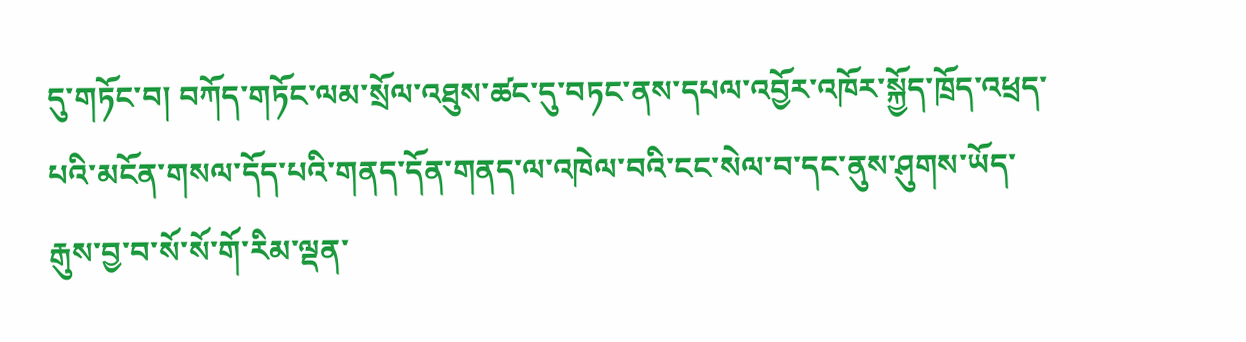དུ་གཏོང་བ། བཀོད་གཏོང་ལམ་སྲོལ་འཐུས་ཚང་དུ་བཏང་ནས་དཔལ་འབྱོར་འཁོར་སྐྱོད་ཁྲོད་འཕྲད་པའི་མངོན་གསལ་དོད་པའི་གནད་དོན་གནད་ལ་འཁེལ་བའི་ངང་སེལ་བ་དང་ནུས་ཤུགས་ཡོད་རྒུས་བྱ་བ་སོ་སོ་གོ་རིམ་ལྡན་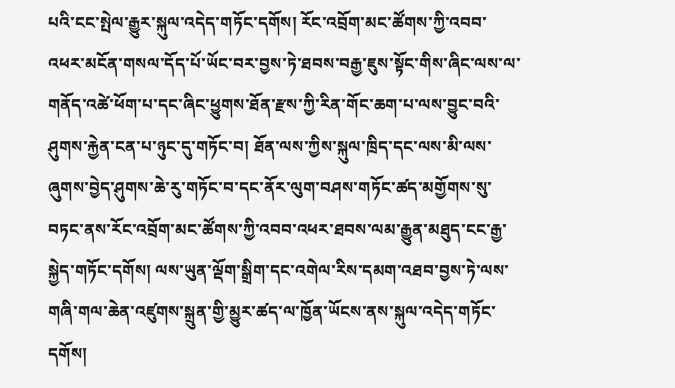པའི་ངང་སྤེལ་རྒྱུར་སྐུལ་འདེད་གཏོང་དགོས། རོང་འབྲོག་མང་ཚོགས་ཀྱི་འབབ་འཕར་མངོན་གསལ་དོད་པོ་ཡོང་བར་བྱས་ཏེ་ཐབས་བརྒྱ་ཇུས་སྟོང་གིས་ཞིང་ལས་ལ་གནོད་འཚེ་ཕོག་པ་དང་ཞིང་ཕྱུགས་ཐོན་རྫས་ཀྱི་རིན་གོང་ཆག་པ་ལས་བྱུང་བའི་ཤུགས་རྐྱེན་ངན་པ་ཉུང་དུ་གཏོང་བ། ཐོན་ལས་ཀྱིས་སྐུལ་ཁྲིད་དང་ལས་མི་ལས་ཞུགས་བྱེད་ཤུགས་ཆེ་རུ་གཏོང་བ་དང་ནོར་ལུག་བཤས་གཏོང་ཚད་མགྱོགས་སུ་བཏང་ནས་རོང་འབྲོག་མང་ཚོགས་ཀྱི་འབབ་འཕར་ཐབས་ལམ་རྒྱུན་མཐུད་ངང་རྒྱ་སྐྱེད་གཏོང་དགོས། ལས་ཡུན་ལྡོག་སྒྲིག་དང་འགེལ་རིས་དམག་འཐབ་བྱས་ཏེ་ལས་གཞི་གལ་ཆེན་འཛུགས་སྐྲུན་གྱི་མྱུར་ཚད་ལ་ཁྱོན་ཡོངས་ནས་སྐུལ་འདེད་གཏོང་དགོས།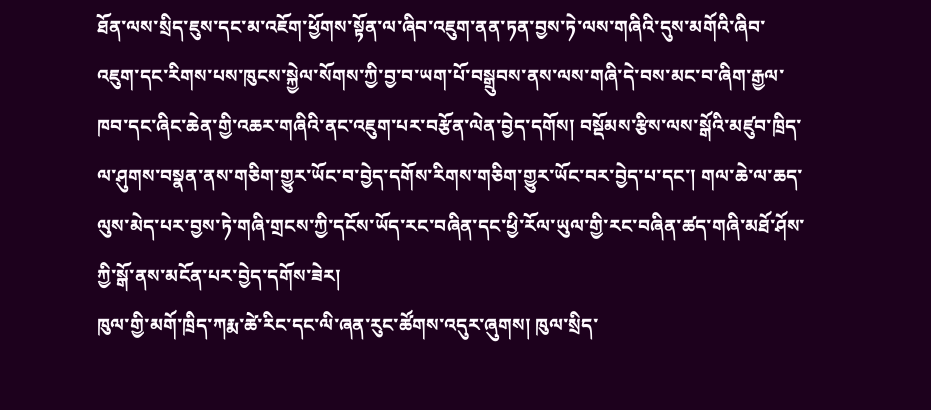ཐོན་ལས་སྲིད་ཇུས་དང་མ་འཇོག་ཕྱོགས་སྟོན་ལ་ཞིབ་འཇུག་ནན་ཏན་བྱས་ཏེ་ལས་གཞིའི་དུས་མགོའི་ཞིབ་འཇུག་དང་རིགས་པས་ཁུངས་སྐྱེལ་སོགས་ཀྱི་བྱ་བ་ཡག་པོ་བསྒྲུབས་ནས་ལས་གཞི་དེ་བས་མང་བ་ཞིག་རྒྱལ་ཁབ་དང་ཞིང་ཆེན་གྱི་འཆར་གཞིའི་ནང་འཇུག་པར་བརྩོན་ལེན་བྱེད་དགོས། བསྡོམས་རྩིས་ལས་སྒོའི་མཛུབ་ཁྲིད་ལ་ཤུགས་བསྣན་ནས་གཅིག་གྱུར་ཡོང་བ་བྱེད་དགོས་རིགས་གཅིག་གྱུར་ཡོང་བར་བྱེད་པ་དང་། གལ་ཆེ་ལ་ཆད་ལུས་མེད་པར་བྱས་ཏེ་གཞི་གྲངས་ཀྱི་དངོས་ཡོད་རང་བཞིན་དང་ཕྱི་རོལ་ཡུལ་གྱི་རང་བཞིན་ཚད་གཞི་མཐོ་ཤོས་ཀྱི་སྒོ་ནས་མངོན་པར་བྱེད་དགོས་ཟེར།
ཁུལ་གྱི་མགོ་ཁྲིད་ཀརྨ་ཚེ་རིང་དང་ལི་ཞན་རུང་ཚོགས་འདུར་ཞུགས། ཁུལ་སྲིད་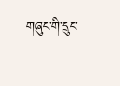གཞུང་གི་དྲུང་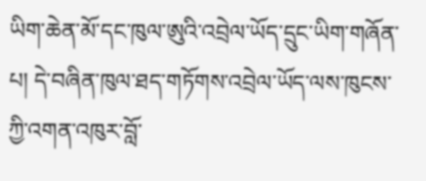ཡིག་ཆེན་མོ་དང་ཁུལ་ཨུའི་འབྲེལ་ཡོད་དྲུང་ཡིག་གཞོན་པ། དེ་བཞིན་ཁུལ་ཐད་གཏོགས་འབྲེལ་ཡོད་ལས་ཁུངས་ཀྱི་འགན་འཁུར་བློ་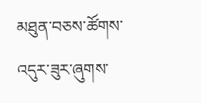མཐུན་བཅས་ཚོགས་འདུར་ཟུར་ཞུགས་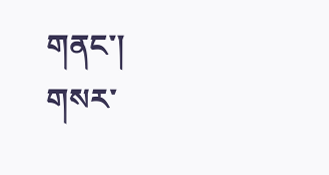གནང་།
གསར་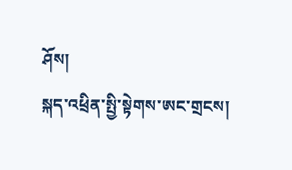ཤོས།
སྐད་འཕྲིན་སྤྱི་སྟེགས་ཨང་གྲངས།